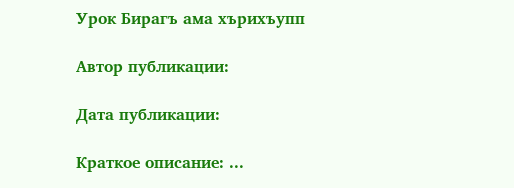Урок Бирагъ ама хърихъупп

Автор публикации:

Дата публикации:

Краткое описание: ...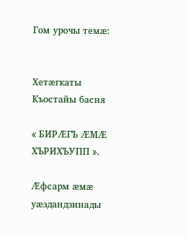Гом урочы темæ:


Хетæгкаты Къостайы басня

« БИРÆГЪ ÆМÆ ХЪРИХЪУПП ».

Æфсарм æмæ уæздандзинады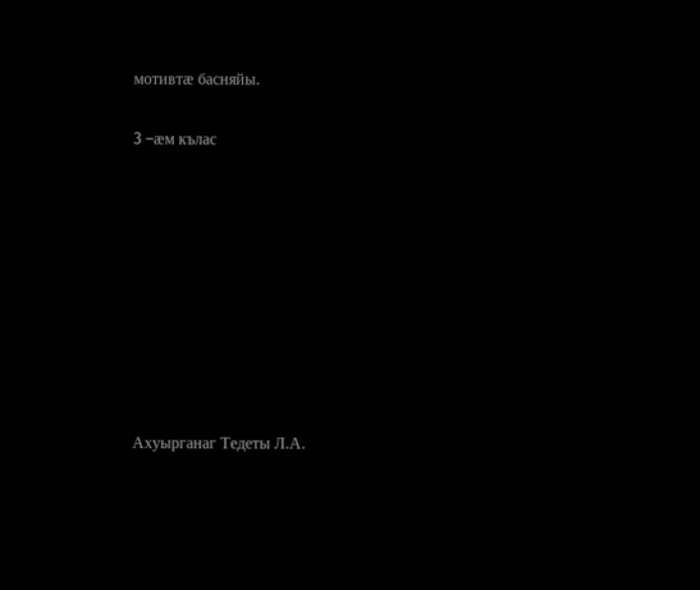мотивтæ басняйы.

3 –æм кълас









Ахуырганаг Тедеты Л.А.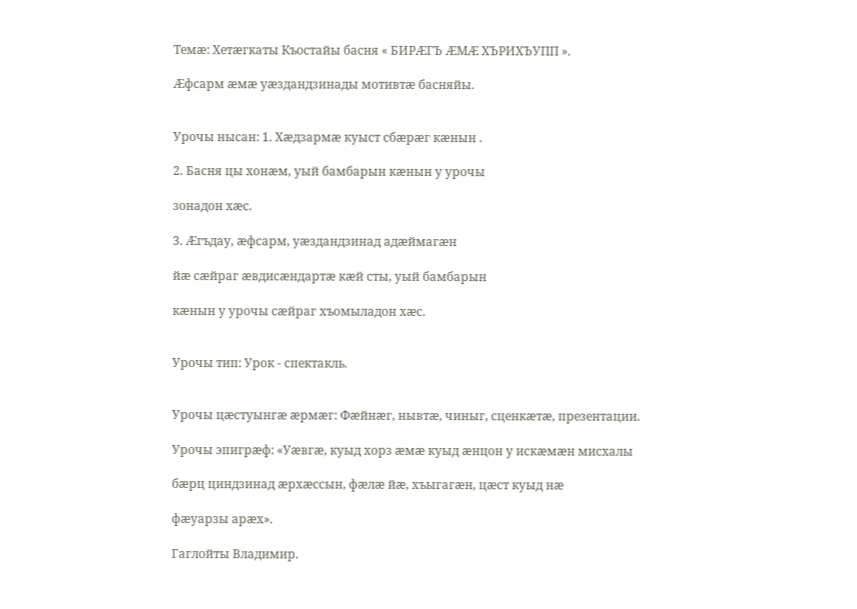Темæ: Хетæгкаты Къостайы басня « БИРÆГЪ ÆМÆ ХЪРИХЪУПП ».

Æфсарм æмæ уæздандзинады мотивтæ басняйы.


Урочы нысан: 1. Хæдзармæ куыст сбæрæг кæнын .

2. Басня цы хонæм, уый бамбарын кæнын у урочы

зонадон хæс.

3. Æгъдау, æфсарм, уæздандзинад адæймагæн

йæ сæйраг æвдисæндартæ кæй сты, уый бамбарын

кæнын у урочы сæйраг хъомыладон хæс.


Урочы тип: Урок - спектакль.


Урочы цæстуынгæ æрмæг: Фæйнæг, нывтæ, чиныг, сценкæтæ, презентации.

Урочы эпигрæф: «Уæвгæ, куыд хорз æмæ куыд æнцон у искæмæн мисхалы

бæрц циндзинад æрхæссын, фæлæ йæ, хъыгагæн, цæст куыд нæ

фæуарзы арæх».

Гаглойты Владимир.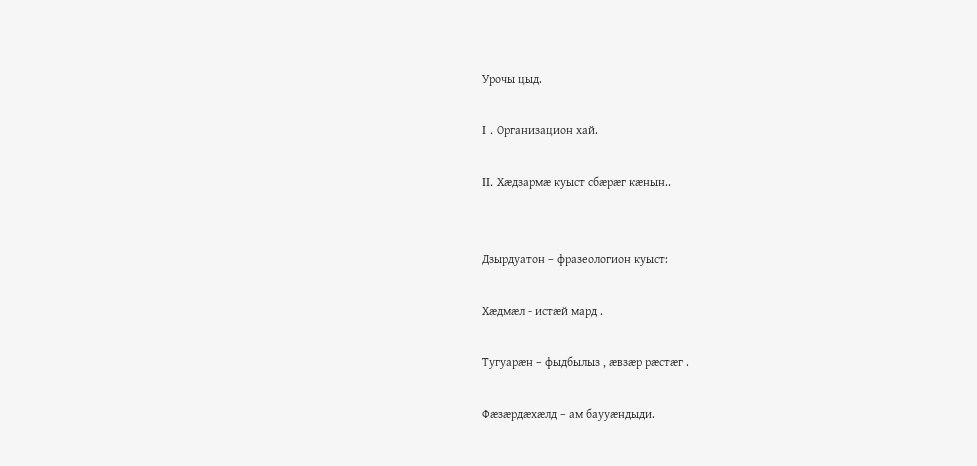Урочы цыд.

I . Организацион хай.

II. Хæдзармæ куыст сбæрæг кæнын..


Дзырдуатон – фразеологион куыст:

Хæдмæл - истæй мард .

Тугуарæн – фыдбылыз , æвзæр рæстæг .

Фæзæрдæхæлд – ам баууæндыди.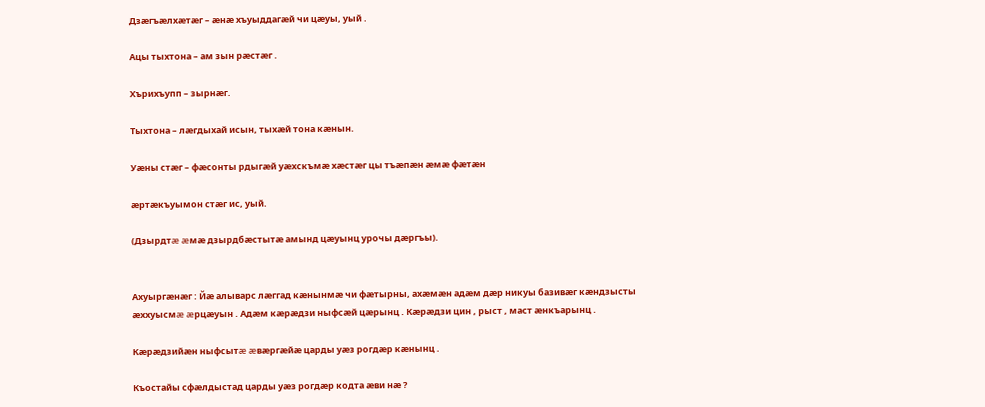Дзæгъæлхæтæг – æнæ хъуыддагæй чи цæуы, уый .

Ацы тыхтона – ам зын рæстæг .

Хърихъупп – зырнæг.

Тыхтона – лæгдыхай исын, тыхæй тона кæнын.

Уæны стæг – фæсонты рдыгæй уæхскъмæ хæстæг цы тъæпæн æмæ фæтæн

æртæкъуымон стæг ис, уый.

(Дзырдтæ æмæ дзырдбæстытæ амынд цæуынц урочы дæргъы).


Ахуыргæнæг : Йæ алыварс лæггад кæнынмæ чи фæтырны, ахæмæн адæм дæр никуы базивæг кæндзысты æххуысмæ æрцæуын . Адæм кæрæдзи ныфсæй цæрынц . Кæрæдзи цин , рыст , маст æнкъарынц .

Кæрæдзийæн ныфсытæ æвæргæйæ царды уæз рогдæр кæнынц .

Къостайы сфæлдыстад царды уæз рогдæр кодта æви нæ ?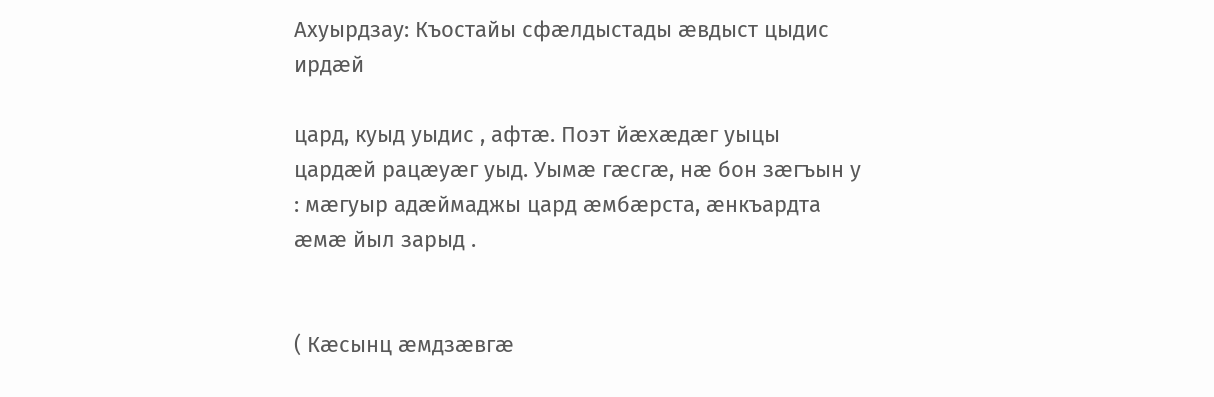Ахуырдзау: Къостайы сфæлдыстады æвдыст цыдис ирдæй

цард, куыд уыдис , афтæ. Поэт йæхæдæг уыцы цардæй рацæуæг уыд. Уымæ гæсгæ, нæ бон зæгъын у : мæгуыр адæймаджы цард æмбæрста, æнкъардта æмæ йыл зарыд .


( Кæсынц æмдзæвгæ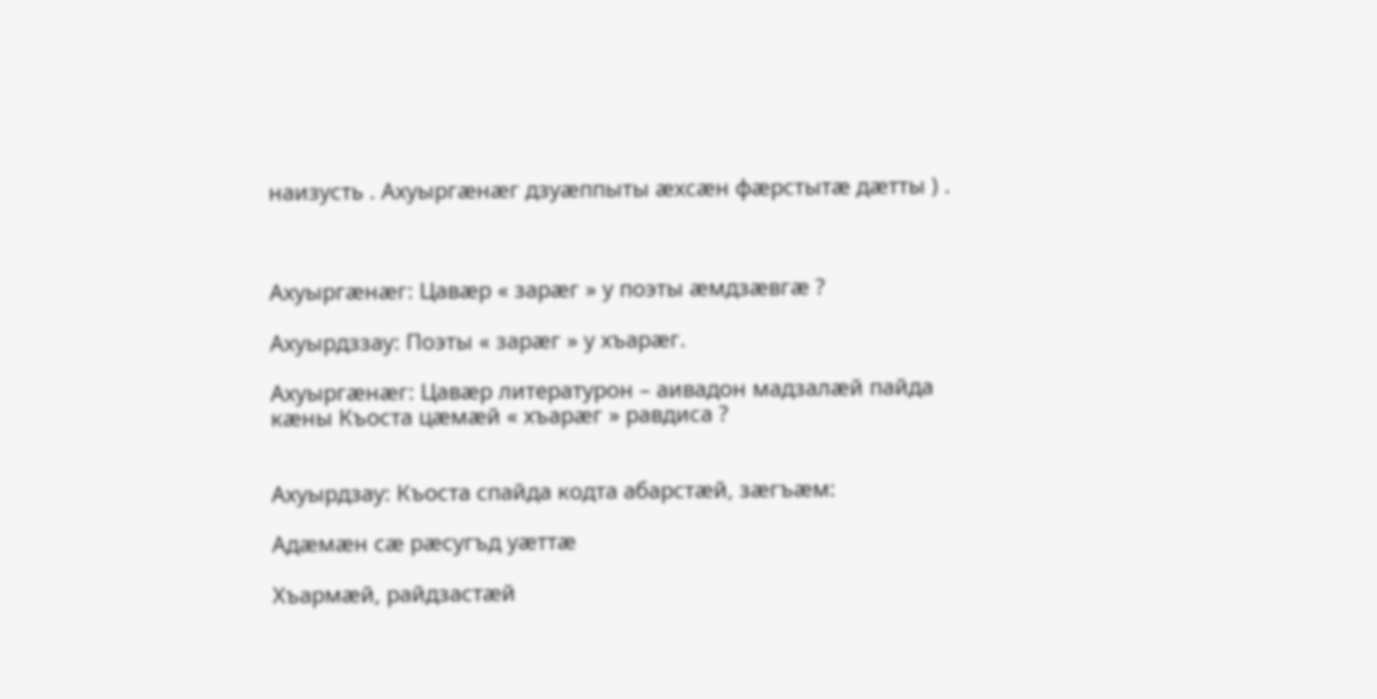наизусть . Ахуыргæнæг дзуæппыты æхсæн фæрстытæ дæтты ) .



Ахуыргæнæг: Цавæр « зарæг » у поэты æмдзæвгæ ?

Ахуырдззау: Поэты « зарæг » у хъарæг.

Ахуыргæнæг: Цавæр литературон – аивадон мадзалæй пайда кæны Къоста цæмæй « хъарæг » равдиса ?


Ахуырдзау: Къоста спайда кодта абарстæй, зæгъæм:

Адæмæн сæ рæсугъд уæттæ

Хъармæй, райдзастæй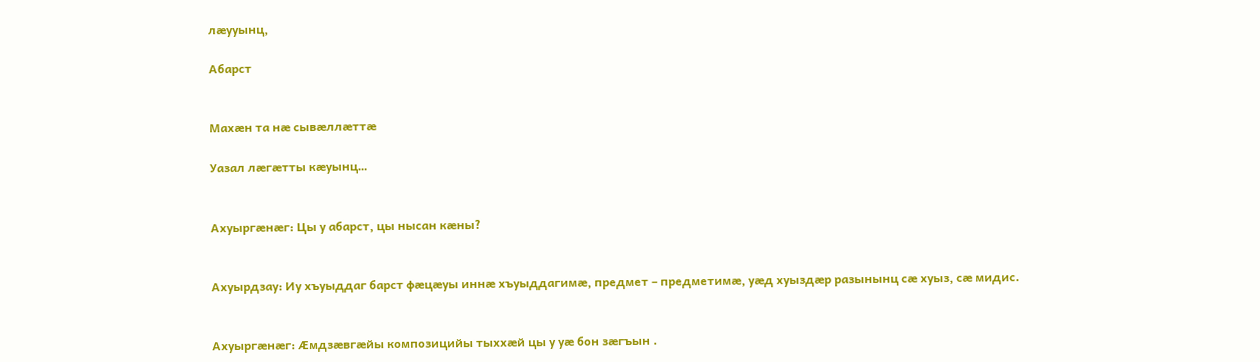лæууынц,

Абарст


Махæн та нæ сывæллæттæ

Уазал лæгæтты кæуынц…


Ахуыргæнæг: Цы у абарст, цы нысан кæны?


Ахуырдзау: Иу хъуыддаг барст фæцæуы иннæ хъуыддагимæ, предмет – предметимæ, уæд хуыздæр разынынц сæ хуыз, сæ мидис.


Ахуыргæнæг: Æмдзæвгæйы композицийы тыххæй цы у уæ бон зæгъын .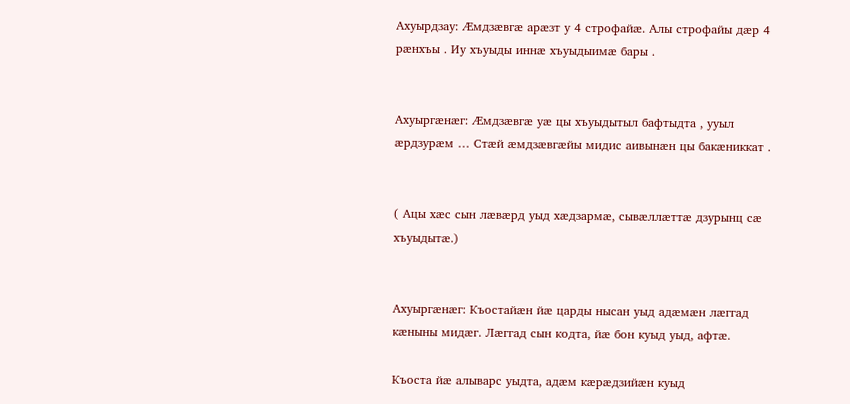Ахуырдзау: Æмдзæвгæ арæзт у 4 строфайæ. Алы строфайы дæр 4 рæнхъы . Иу хъуыды иннæ хъуыдыимæ бары .


Ахуыргæнæг: Æмдзæвгæ уæ цы хъуыдытыл бафтыдта , ууыл æрдзурæм … Стæй æмдзæвгæйы мидис аивынæн цы бакæниккат .


( Ацы хæс сын лæвæрд уыд хæдзармæ, сывæллæттæ дзурынц сæ хъуыдытæ.)


Ахуыргæнæг: Къостайæн йæ царды нысан уыд адæмæн лæггад кæныны мидæг. Лæггад сын кодта, йæ бон куыд уыд, афтæ.

Къоста йæ алыварс уыдта, адæм кæрæдзийæн куыд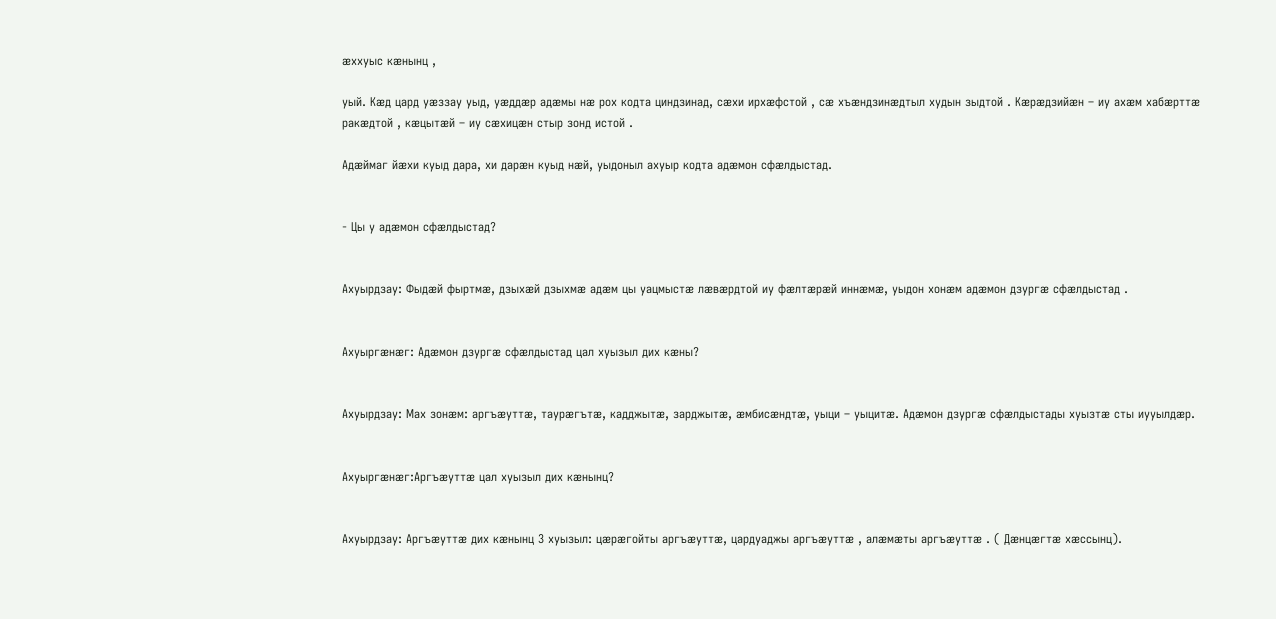æххуыс кæнынц ,

уый. Кæд цард уæззау уыд, уæддæр адæмы нæ рох кодта циндзинад, сæхи ирхæфстой , сæ хъæндзинæдтыл худын зыдтой . Кæрæдзийæн – иу ахæм хабæрттæ ракæдтой , кæцытæй – иу сæхицæн стыр зонд истой .

Адæймаг йæхи куыд дара, хи дарæн куыд нæй, уыдоныл ахуыр кодта адæмон сфæлдыстад.


- Цы у адæмон сфæлдыстад?


Ахуырдзау: Фыдæй фыртмæ, дзыхæй дзыхмæ адæм цы уацмыстæ лæвæрдтой иу фæлтæрæй иннæмæ, уыдон хонæм адæмон дзургæ сфæлдыстад .


Ахуыргæнæг: Адæмон дзургæ сфæлдыстад цал хуызыл дих кæны?


Ахуырдзау: Мах зонæм: аргъæуттæ, таурæгътæ, кадджытæ, зарджытæ, æмбисæндтæ, уыци – уыцитæ. Адæмон дзургæ сфæлдыстады хуызтæ сты иууылдæр.


Ахуыргæнæг:Аргъæуттæ цал хуызыл дих кæнынц?


Ахуырдзау: Аргъæуттæ дих кæнынц 3 хуызыл: цæрæгойты аргъæуттæ, цардуаджы аргъæуттæ , алæмæты аргъæуттæ . ( Дæнцæгтæ хæссынц).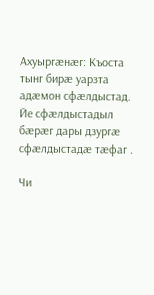Ахуыргæнæг: Къоста тынг бирæ уарзта адæмон сфæлдыстад. Йе сфæлдыстадыл бæрæг дары дзургæ сфæлдыстадæ тæфаг .

Чи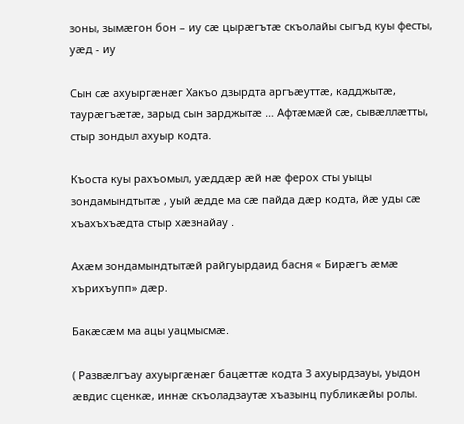зоны, зымæгон бон – иу сæ цырæгътæ скъолайы сыгъд куы фесты, уæд - иу

Сын сæ ахуыргæнæг Хакъо дзырдта аргъæуттæ, кадджытæ, таурæгъæтæ, зарыд сын зарджытæ … Афтæмæй сæ, сывæллæтты, стыр зондыл ахуыр кодта.

Къоста куы рахъомыл, уæддæр æй нæ ферох сты уыцы зондамындтытæ , уый æдде ма сæ пайда дæр кодта, йæ уды сæ хъахъхъæдта стыр хæзнайау .

Ахæм зондамындтытæй райгуырдаид басня « Бирæгъ æмæ хърихъупп» дæр.

Бакæсæм ма ацы уацмысмæ.

( Развæлгъау ахуыргæнæг бацæттæ кодта 3 ахуырдзауы, уыдон æвдис сценкæ, иннæ скъоладзаутæ хъазынц публикæйы ролы.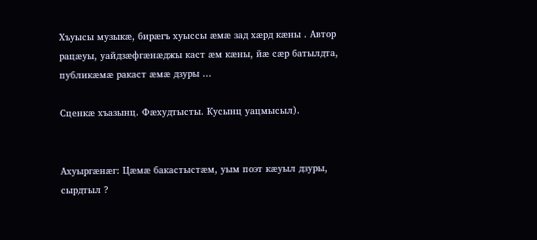Хъуысы музыкæ, бирæгъ хуыссы æмæ зад хæрд кæны . Автор рацæуы, уайдзæфгæнæджы каст æм кæны, йæ сæр батылдта, публикæмæ ракаст æмæ дзуры …

Сценкæ хъазынц. Фæхудтысты. Кусынц уацмысыл).


Ахуыргæнæг: Цæмæ бакастыстæм, уым поэт кæуыл дзуры, сырдтыл ?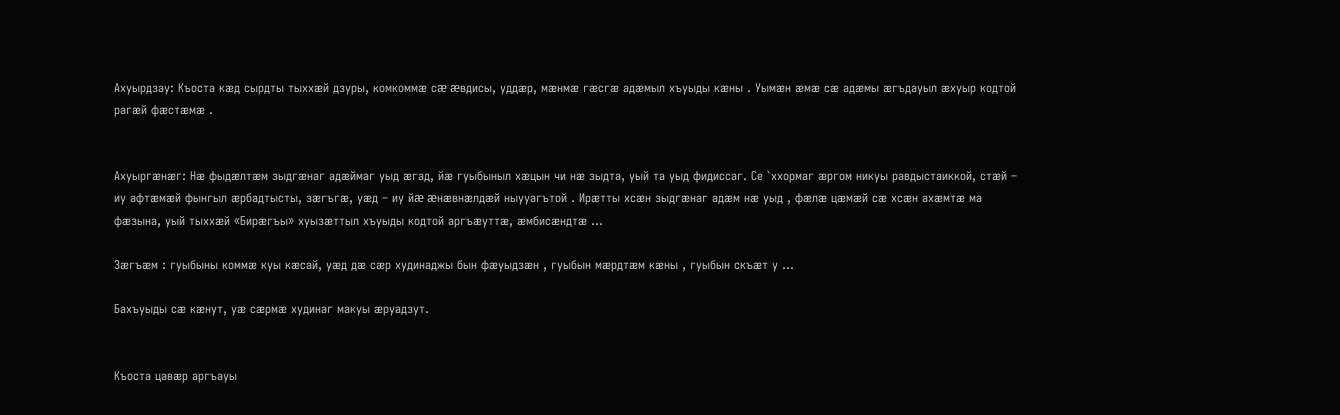Ахуырдзау: Къоста кæд сырдты тыххæй дзуры, комкоммæ сæ æвдисы, уддæр, мæнмæ гæсгæ адæмыл хъуыды кæны . Уымæн æмæ сæ адæмы æгъдауыл æхуыр кодтой рагæй фæстæмæ .


Ахуыргæнæг: Нæ фыдæлтæм зыдгæнаг адæймаг уыд æгад, йæ гуыбыныл хæцын чи нæ зыдта, уый та уыд фидиссаг. Се `ххормаг æргом никуы равдыстаиккой, стæй – иу афтæмæй фынгыл æрбадтысты, зæгъгæ, уæд – иу йæ æнæвнæлдæй ныууагътой . Ирæтты хсæн зыдгæнаг адæм нæ уыд , фæлæ цæмæй сæ хсæн ахæмтæ ма фæзына, уый тыххæй «Бирæгъы» хуызæттыл хъуыды кодтой аргъæуттæ, æмбисæндтæ …

Зæгъæм : гуыбыны коммæ куы кæсай, уæд дæ сæр худинаджы бын фæуыдзæн , гуыбын мæрдтæм кæны , гуыбын скъæт у …

Бахъуыды сæ кæнут, уæ сæрмæ худинаг макуы æруадзут.


Къоста цавæр аргъауы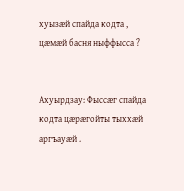хуызæй спайда кодта , цæмæй басня ныффысса ?


Ахуырдзау: Фыссæг спайда кодта цæрæгойты тыххæй аргъауæй .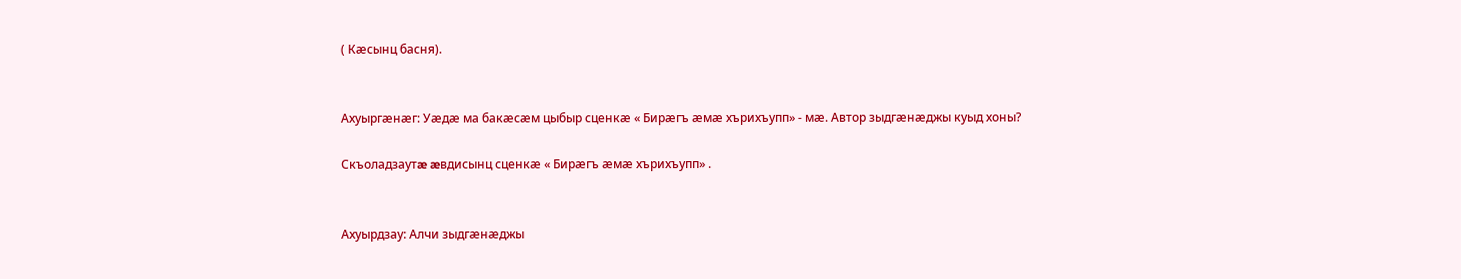( Кæсынц басня).


Ахуыргæнæг: Уæдæ ма бакæсæм цыбыр сценкæ « Бирæгъ æмæ хърихъупп» - мæ. Автор зыдгæнæджы куыд хоны?

Скъоладзаутæ æвдисынц сценкæ « Бирæгъ æмæ хърихъупп» .


Ахуырдзау: Алчи зыдгæнæджы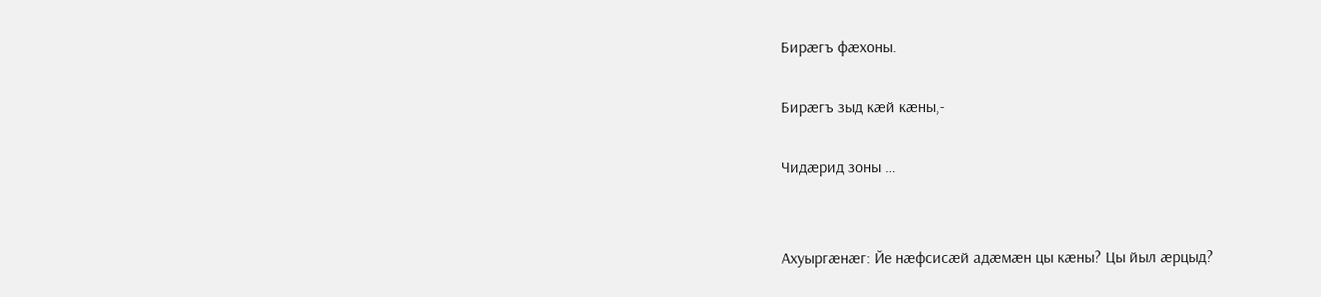Бирæгъ фæхоны.

Бирæгъ зыд кæй кæны,-

Чидæрид зоны …


Ахуыргæнæг: Йе нæфсисæй адæмæн цы кæны? Цы йыл æрцыд?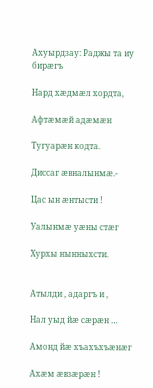Ахуырдзау: Раджы та иу бирæгъ

Нард хæдмæл хордта,

Афтæмæй адæмæн

Тугуарæн кодта.

Диссаг æвналынмæ.-

Цас ын æнтысти !

Уалынмæ уæны стæг

Хурхы нынныхсти.


Атылди , адаргъ и ,

Нал уыд йæ сæрæн …

Амонд йæ хъахъхъæнæг

Ахæм æвзæрæн !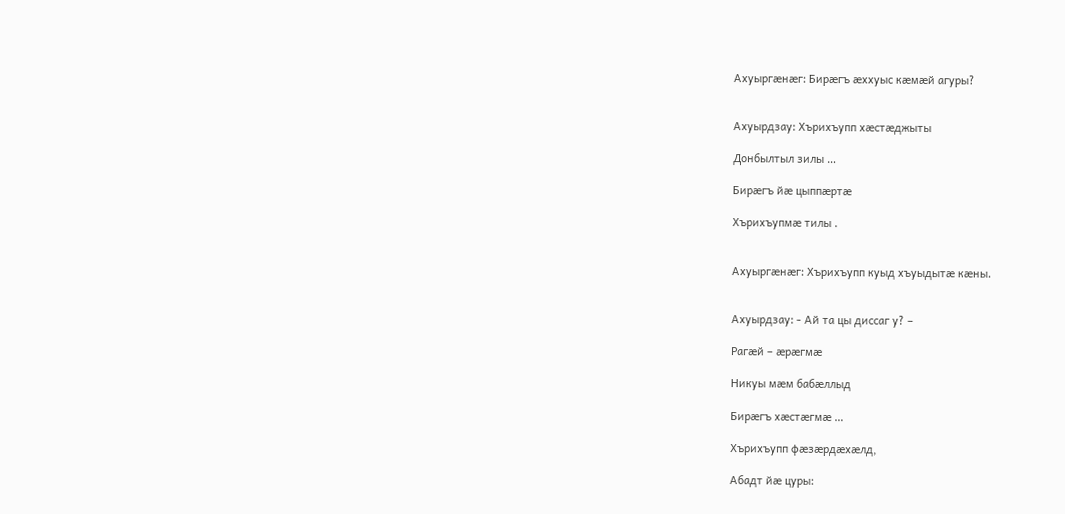Ахуыргæнæг: Бирæгъ æххуыс кæмæй агуры?


Ахуырдзау: Хърихъупп хæстæджыты

Донбылтыл зилы …

Бирæгъ йæ цыппæртæ

Хърихъупмæ тилы .


Ахуыргæнæг: Хърихъупп куыд хъуыдытæ кæны.


Ахуырдзау: - Ай та цы диссаг у? –

Рагæй – æрæгмæ

Никуы мæм бабæллыд

Бирæгъ хæстæгмæ …

Хърихъупп фæзæрдæхæлд,

Абадт йæ цуры: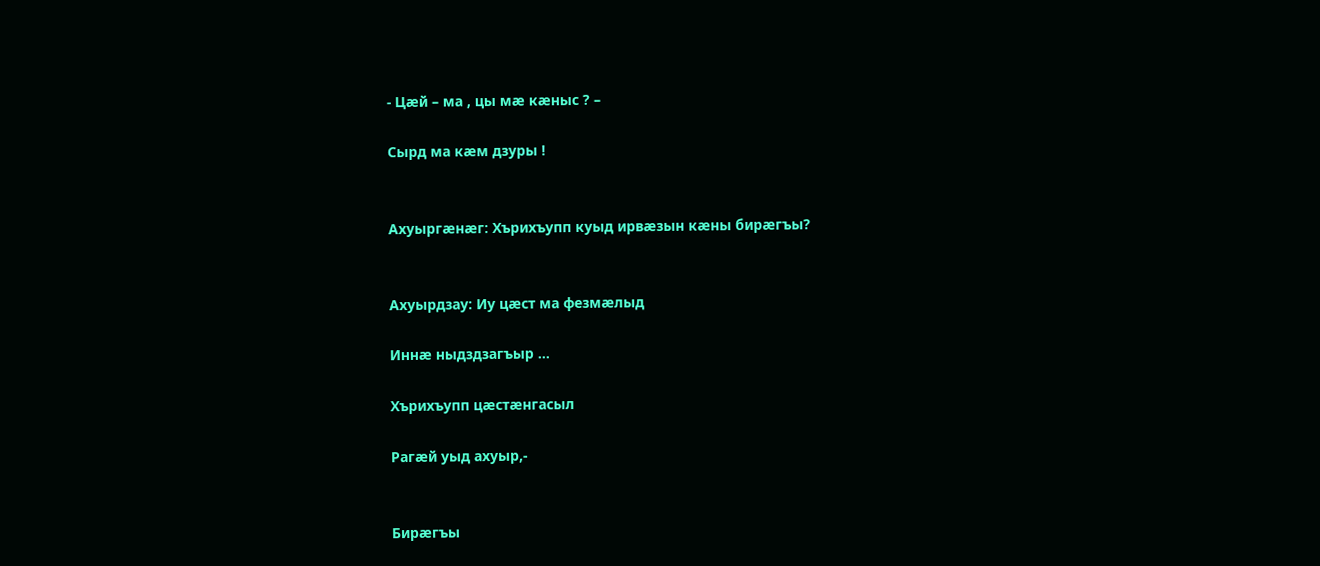- Цæй – ма , цы мæ кæныс ? –

Сырд ма кæм дзуры !


Ахуыргæнæг: Хърихъупп куыд ирвæзын кæны бирæгъы?


Ахуырдзау: Иу цæст ма фезмæлыд

Иннæ ныдздзагъыр …

Хърихъупп цæстæнгасыл

Рагæй уыд ахуыр,-


Бирæгъы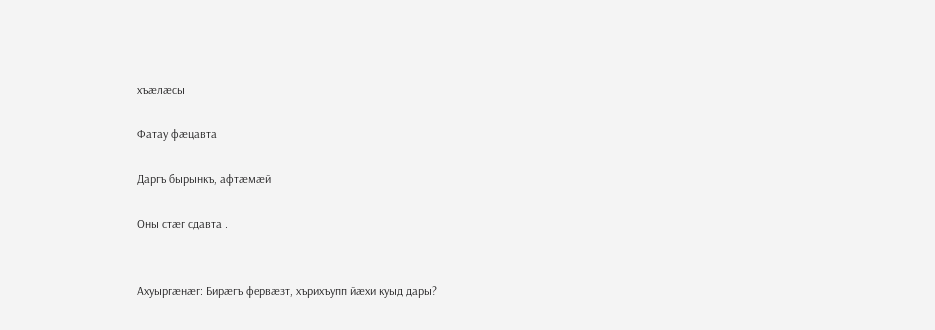хъæлæсы

Фатау фæцавта

Даргъ бырынкъ, афтæмæй

Оны стæг сдавта .


Ахуыргæнæг: Бирæгъ фервæзт, хърихъупп йæхи куыд дары?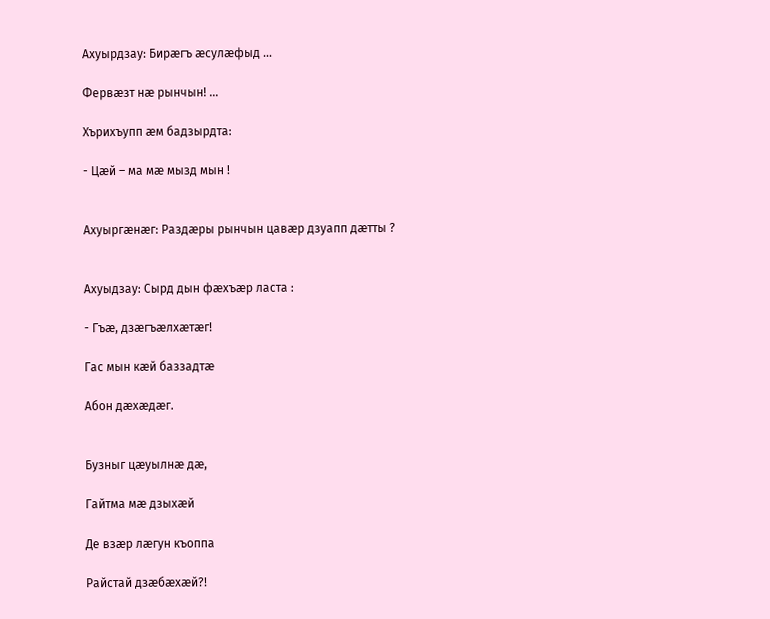Ахуырдзау: Бирæгъ æсулæфыд …

Фервæзт нæ рынчын! …

Хърихъупп æм бадзырдта:

- Цæй – ма мæ мызд мын !


Ахуыргæнæг: Раздæры рынчын цавæр дзуапп дæтты ?


Ахуыдзау: Сырд дын фæхъæр ласта :

- Гъæ, дзæгъæлхæтæг!

Гас мын кæй баззадтæ

Абон дæхæдæг.


Бузныг цæуылнæ дæ,

Гайтма мæ дзыхæй

Де взæр лæгун къоппа

Райстай дзæбæхæй?!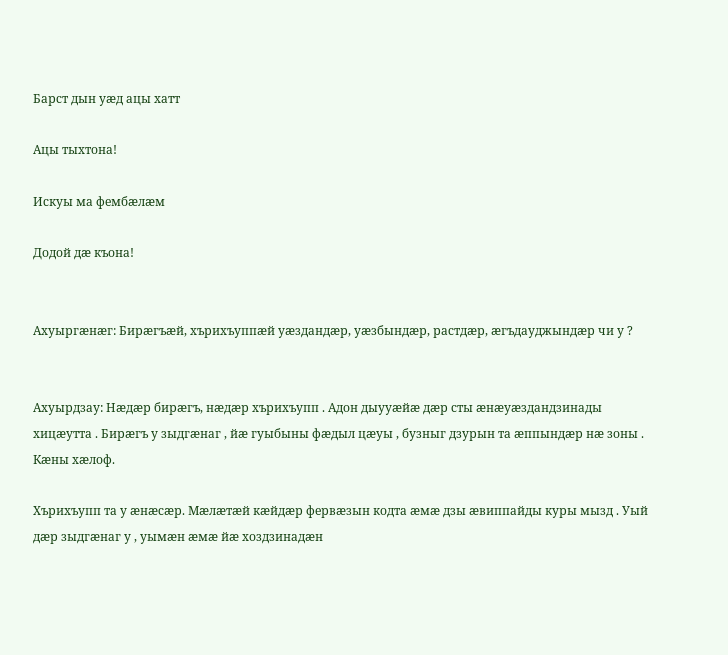Барст дын уæд ацы хатт

Ацы тыхтона!

Искуы ма фембæлæм

Додой дæ къона!


Ахуыргæнæг: Бирæгъæй, хърихъуппæй уæздандæр, уæзбындæр, растдæр, æгъдауджындæр чи у ?


Ахуырдзау: Нæдæр бирæгъ, нæдæр хърихъупп . Адон дыууæйæ дæр сты æнæуæздандзинады хицæутта . Бирæгъ у зыдгæнаг , йæ гуыбыны фæдыл цæуы , бузныг дзурын та æппындæр нæ зоны . Кæны хæлоф.

Хърихъупп та у æнæсæр. Мæлæтæй кæйдæр фервæзын кодта æмæ дзы æвиппайды куры мызд . Уый дæр зыдгæнаг у , уымæн æмæ йæ хоздзинадæн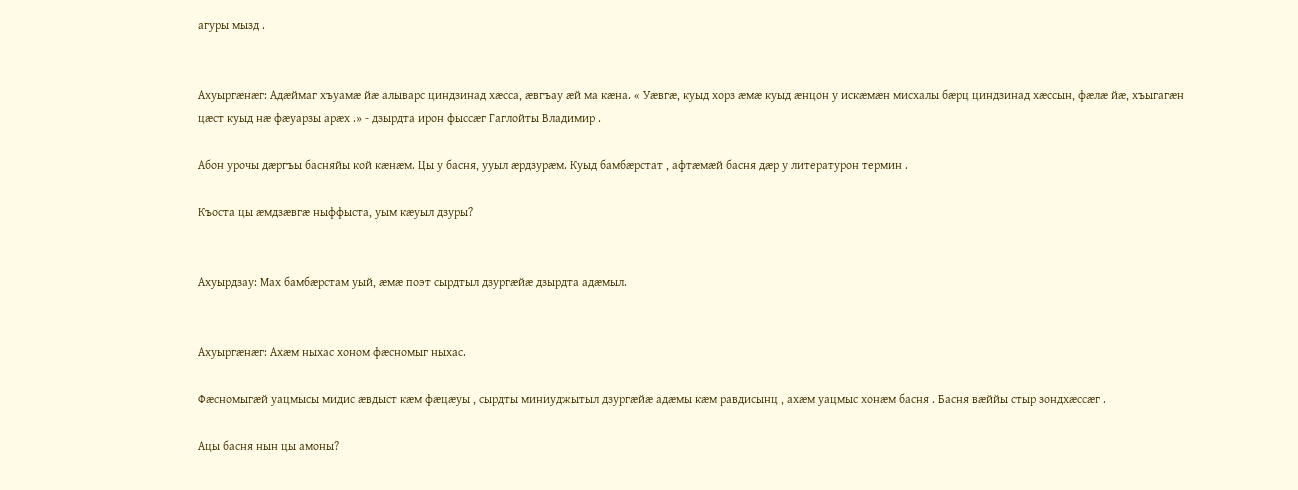агуры мызд .


Ахуыргæнæг: Адæймаг хъуамæ йæ алыварс циндзинад хæсса, æвгъау æй ма кæна. « Уæвгæ, куыд хорз æмæ куыд æнцон у искæмæн мисхалы бæрц циндзинад хæссын, фæлæ йæ, хъыгагæн цæст куыд нæ фæуарзы арæх .» - дзырдта ирон фыссæг Гаглойты Владимир .

Абон урочы дæргъы басняйы кой кæнæм. Цы у басня, ууыл æрдзурæм. Куыд бамбæрстат , афтæмæй басня дæр у литературон термин .

Къоста цы æмдзæвгæ ныффыста, уым кæуыл дзуры?


Ахуырдзау: Мах бамбæрстам уый, æмæ поэт сырдтыл дзургæйæ дзырдта адæмыл.


Ахуыргæнæг: Ахæм ныхас хоном фæсномыг ныхас.

Фæсномыгæй уацмысы мидис æвдыст кæм фæцæуы , сырдты миниуджытыл дзургæйæ адæмы кæм равдисынц , ахæм уацмыс хонæм басня . Басня вæййы стыр зондхæссæг .

Ацы басня нын цы амоны?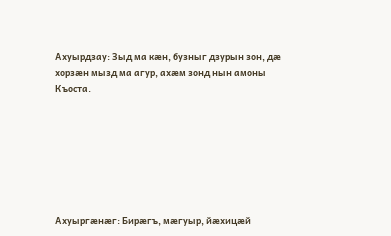Ахуырдзау: Зыд ма кæн, бузныг дзурын зон, дæ хорзæн мызд ма агур, ахæм зонд нын амоны Къоста.







Ахуыргæнæг: Бирæгъ, мæгуыр, йæхицæй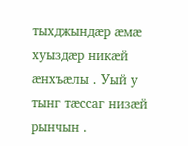тыхджындæр æмæ хуыздæр никæй æнхъæлы . Уый у тынг тæссаг низæй рынчын .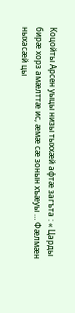Коцойты Арсен уыцы низы тыххæй афтæ загъта : « Царды бирæ хорз амæлттæ ис, æмæ сæ зонын хъæуы … Фæлмæн ныхасæй цы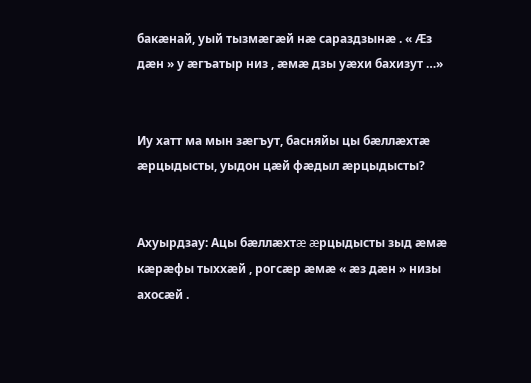бакæнай, уый тызмæгæй нæ сараздзынæ . « Æз дæн » у æгъатыр низ , æмæ дзы уæхи бахизут …»


Иу хатт ма мын зæгъут, басняйы цы бæллæхтæ æрцыдысты, уыдон цæй фæдыл æрцыдысты?


Ахуырдзау: Ацы бæллæхтæ æрцыдысты зыд æмæ кæрæфы тыххæй , рогсæр æмæ « æз дæн » низы ахосæй .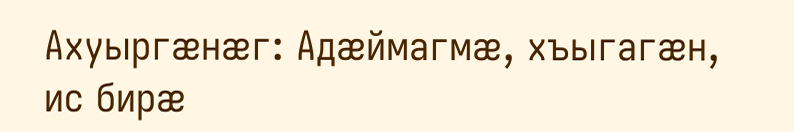Ахуыргæнæг: Адæймагмæ, хъыгагæн, ис бирæ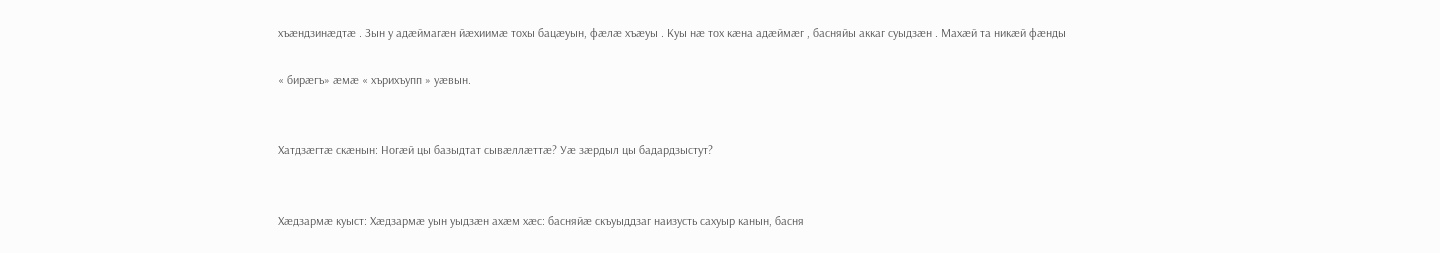хъæндзинæдтæ . Зын у адæймагæн йæхиимæ тохы бацæуын, фæлæ хъæуы . Куы нæ тох кæна адæймæг , басняйы аккаг суыдзæн . Махæй та никæй фæнды

« бирæгъ» æмæ « хърихъупп » уæвын.


Хатдзæгтæ скæнын: Ногæй цы базыдтат сывæллæттæ? Уæ зæрдыл цы бадардзыстут?


Хæдзармæ куыст: Хæдзармæ уын уыдзæн ахæм хæс: басняйæ скъуыддзаг наизусть сахуыр канын, басня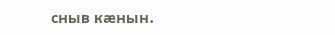сныв кæнын.